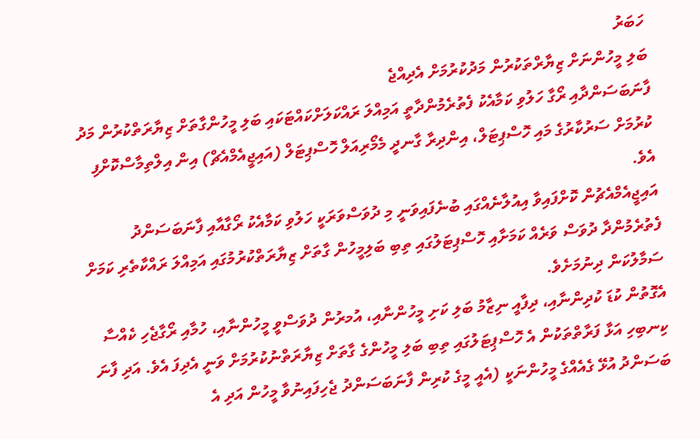ހަބަރު
ބަލި މީހުންނަށް ޒިޔާރްތަކުރުން މަދުކުރުމަށް އެދިއްޖެ
ފާނަބަސަންދާއި ރޯގާ ހަލުވި ކަމާއެކު ފެތުރެމުންދާތީ އަމިއްލަ ރައްކަލަށްކައްޓަކައި ބަލި މީހުންގާތަށް ޒިޔާރަތްކުރުން މަދު ކުރުމަށް ސަރުކާރުގެ މައި ހޮސްޕިޓަލް، އިންދިރާ ގާނދީ މެމޯރިއަލް ހޮސްޕިޓަލް (އައިޖީއެމްއެޗް) އިން އިލްތިމާސްކޮށްފި އެވެ.
އައިޖީއެމްއެޗުން ކޮށްފައިވާ އިއުލާނެއްގައި ބުނެފައިވަނީ މި ދުވަސްވަރަކީ ހަލުވި ކަމާއެކު ރޯގާއާއި ފާނަބަސަންދު ފެތުރެމުންދާ ދުވަސް ވަރެއް ކަމަށާއި ހޮސްޕިޓަލުގައި ތިބި ބަލިމީހުން ގާތަށް ޒިޔާރަތްކުރުމުގައި އަމިއްލަ ރައްކާތެރި ކަމަށް ސަމާލުކަން ދިނުމަށެވެ.
އެގޮތުން ކުޑަ ކުދިންނާއި، ދިފާއީ ނިޒާމު ބަލި ކަށި މީހުންނާއި، އުމރުން ދުވަސްވީ މީހުންނާއި، ހުމާއި ރޯގާޖެހި ކެއްސާ ކިނބިހި އަޅާ ފަރާތްތަކުން އެ ހޮސްޕިޓަލުގައި ތިބި ބަލި މީހުންގެ ގާތަށް ޒިޔާރަތްނުކުރުމަށް ވަނީ އެދިފަ އެވެ. އަދި ފާނަ ބަސަންދު އުޅޭ ގެއެއްގެ މީހުންނަކީ (އެއީ މީގެ ކުރިން ފާނަބަސަންދު ޖެހިފައިނުވާ މީހުން އަދި އެ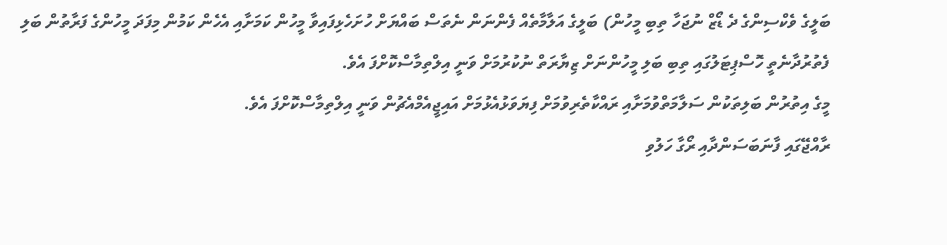ބަލީގެ ވެކްސިންގެ ދެ ޑޯޒް ނުޖަހާ ތިބި މީހުން) ބަލީގެ އަލާމާތެއް ފެންނަން ނެތަސް ބައްޔަށް ހުށަހެޅިފައިވާ މީހުން ކަމަށާއި އެހެން ކަމުން މިފަދަ މީހުންގެ ފަރާތުން ބަލި ފެތުރުދާނެތީ ހޮސްޕިޓަލުގައި ތިބި ބަލި މީހުންނަށް ޒިޔާރަތް ނުކުރުމަށް ވަނީ އިލްތިމާސްކޮށްފަ އެވެ.
މީގެ އިތުރުން ބަލިތަކުން ސަލާމަތްވުމަށާއި ރައްކާތެރިވުމަށް ފިޔަވަޅުއެޅުމަށް އައިޖީއެމްއެޗުން ވަނީ އިލްތިމާސްކޮށްފަ އެވެ.
ރާއްޖޭގައި ފާނަބަސަންދާއި ރޯގާ ހަލުވި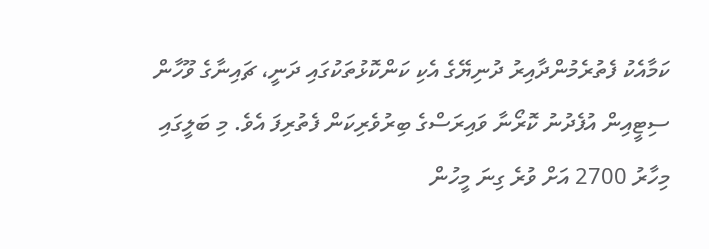ކަމާއެކު ފެތުރެމުންދާއިރު ދުނިޔޭގެ އެކި ކަންކޮޅުތަކުގައި ދަނީ، ޗައިނާގެ ވޫހާން ސިޓީއިން އުފެދުނު ކޮރޯނާ ވައިރަސްގެ ބިރުވެރިކަން ފެތުރިފަ އެވެ. މި ބަލީގައި މިހާރު 2700 އަށް ވުރެ ގިނަ މީހުން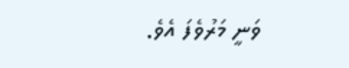ވަނީ މަރުވެފަ އެވެ.